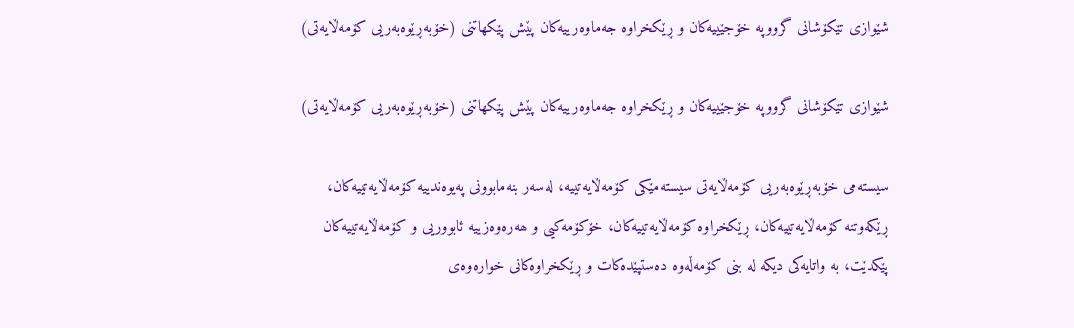شێوازی تێکۆشانی گرووپە خۆجێییەکان و ڕێکخراوە جەماوەرییەکان پێش پێکھاتنی (خۆبەڕێوەبەریی کۆمەڵایەتی)

شێوازی تێکۆشانی گرووپە خۆجێییەکان و ڕێکخراوە جەماوەرییەکان پێش پێکھاتنی (خۆبەڕێوەبەریی کۆمەڵایەتی)

سیستەمی خۆبەڕێوەبەریی کۆمەڵایەتی سیستەمێکی کۆمەڵایەتییە، لەسەر بنەمابوونی پەیوەندییە کۆمەڵایەتییەکان، ڕێکەوتنە کۆمەڵایەتییەکان، ڕێکخراوە کۆمەڵایەتییەکان، خۆکۆمەکیی و ھەرەوەزییە ئابووریی و کۆمەڵایەتییەکان پێکدێت، بە واتایەکی دیکە لە بنی کۆمەڵەوە دەستپێدەکات و ڕێکخراوەکانی خوارەوەی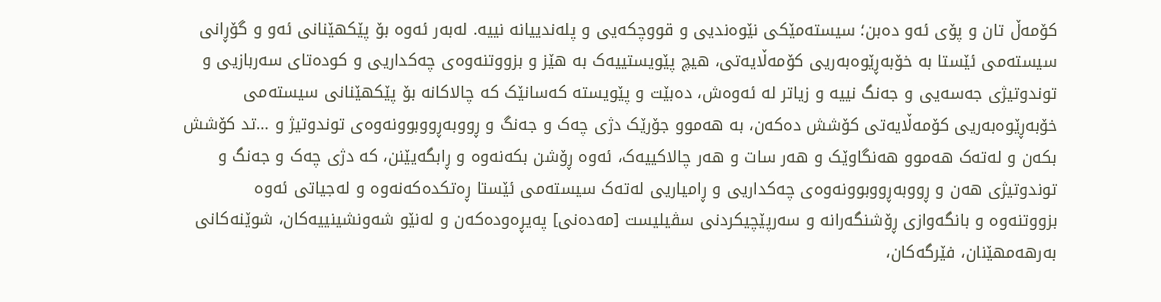کۆمەڵ تان و پۆی ئەو دەبن؛ سیستەمێکی نێوەندیی و قووچکەیی و پلەندییانە نییە. لەبەر ئەوە بۆ پێکھێنانی ئەو و گۆڕانی سیستەمی ئێستا بە خۆبەڕێوەبەریی کۆمەڵایەتی، ھیچ پێویستییەک بە ھێز و بزووتنەوەی چەکداریی و کودەتای سەربازیی و توندوتیژی جەسەیی و جەنگ نییە و زیاتر لە ئەوەش، دەبێت و پێویستە کەسانێک کە چالاکانە بۆ پێکھێنانی سیستەمی خۆبەڕێوەبەریی کۆمەڵایەتی کۆشش دەکەن، بە ھەموو جۆرێک دژی چەک و جەنگ و ڕووبەڕووبوونەوەی توندوتیژ و …تد کۆشش بکەن و لەتەک ھەموو ھەنگاوێک و ھەر سات و ھەر چالاکییەک، ئەوە ڕۆشن بکەنەوە و ڕابگەیێنن، کە دژی چەک و جەنگ و توندوتیژی هەن و ڕووبەڕووبوونەوەی چەکداریی و ڕامیاریی لەتەک سیستەمی ئێستا ڕەتکدەکەنەوە و لەجیاتی ئەوە بزووتنەوە و بانگەوازی ڕۆشنگەرانە و سەرپێچیکردنی سڤیلیست [مەدەنی] پەیڕەودەکەن و لەنێو شەونشینییەکان، شوێنەکانی بەرھەمھێنان، فێرگەکان،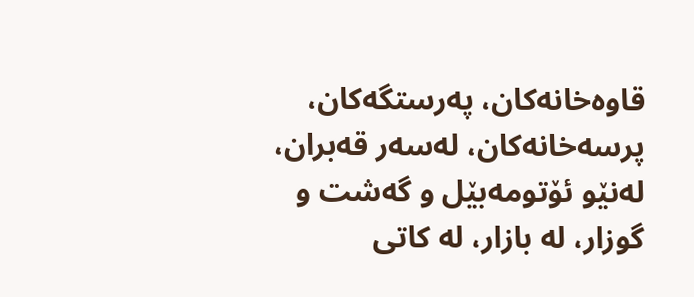قاوەخانەکان، پەرستگەکان، پرسەخانەکان، لەسەر قەبران، لەنێو ئۆتومەبێل و گەشت و گوزار، لە بازار، لە کاتی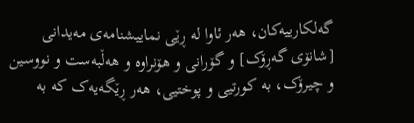گەلکارییەکان، ھەر ئاوا لە ڕێی نماییشنامەی مەیدانی [شانۆی گەڕۆک] و گۆرانی و ھۆنراوە و ھەڵبەست و نووسین و چیرۆک، بە کورتیی و پوختیی، ھەر ڕێگەیەک کە بە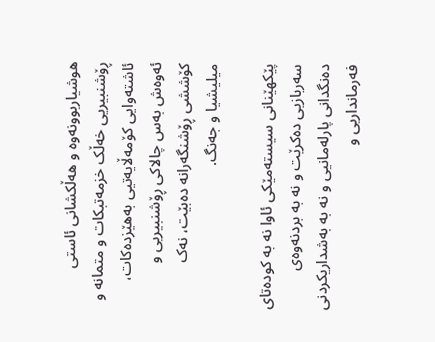ھوشیاربوونەوە و ھەڵکشانی ئاستی ڕۆشنبیریی خەڵک خزمەتبکات و متمانە و ئاشتەوایی کۆمەڵایەتیی بەھێزدەکات، ئەوەش بەس چالاکی ڕۆشنبیریی و کۆششی ڕۆشنگەرانە دەبێت، نەک میلیشیا و جەنگ.

پێکھێنانی سیستەمێکی ئاوا نە بە کودەتای سەربازیی دەکرێت و نە بە بردنەوەی دەنگدانی پارلەمانیی و نە بە بەشداریکردنی فەرمانداریی و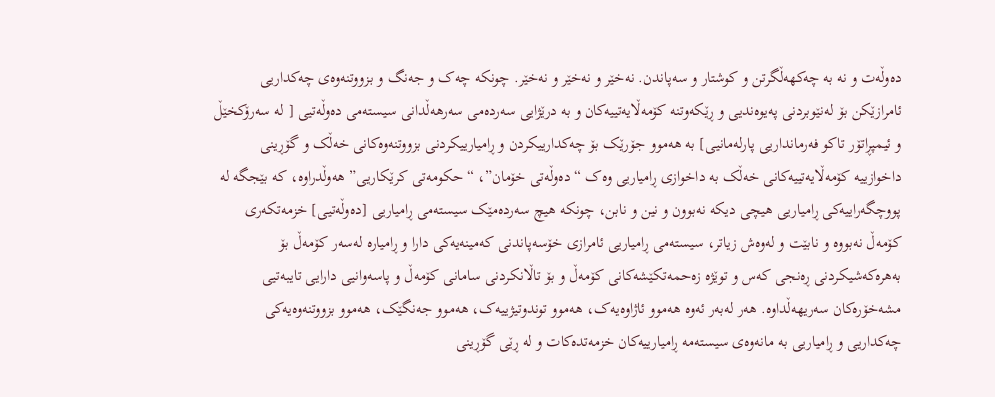دەوڵەت و نە بە چەکھەڵگرتن و کوشتار و سەپاندن. نەخێر و نەخێر و نەخێر. چونکە چەک و جەنگ و بزووتنەوەی چەکداریی ئامرازێکن بۆ لەنێوبردنی پەیوەندیی و ڕێکەوتنە کۆمەڵایەتییەکان و بە درێژایی سەردەمی سەرھەڵدانی سیستەمی دەوڵەتیی [ لە سەرۆکخێڵ و ئیمپڕاتۆر تاکو فەرمانداریی پارلەمانیی] بە ھەموو جۆرێک بۆ چەکدارییکردن و ڕامیارییکردنی بزووتنەوەکانی خەڵک و گۆڕینی داخوازییە کۆمەڵایەتییەکانی خەڵک بە داخوازی ڕامیاریی وەک “دەوڵەتی خۆمان”، “حکومەتی کرێکاریی” ھەوڵدراوە، کە بێجگە لە پووچگەراییەکی ڕامیاریی ھیچی دیکە نەبوون و نین و نابن، چونکە ھیچ سەردەمێک سیستەمی ڕامیاریی [دەوڵەتیی] خزمەتکەری کۆمەڵ نەبووە و نابێت و لەوەش زیاتر، سیستەمی ڕامیاریی ئامرازی خۆسەپاندنی کەمینەیەکی دارا و ڕامیارە لەسەر کۆمەڵ بۆ بەھرەکەشیکردنی ڕەنجی کەس و توێژە زەحمەتکێشەکانی کۆمەڵ و بۆ تاڵانکردنی سامانی کۆمەڵ و پاسەوانیی دارایی تایبەتیی مشەخۆرەکان سەریھەڵداوە. ھەر لەبەر ئەوە ھەموو ئاژاوەیەک، ھەموو توندوتیژییەک، ھەموو جەنگێک، ھەموو بزووتنەوەیەکی چەکداریی و ڕامیاریی بە مانەوەی سیستەمە ڕامیارییەکان خزمەتدەکات و لە ڕێی گۆڕینی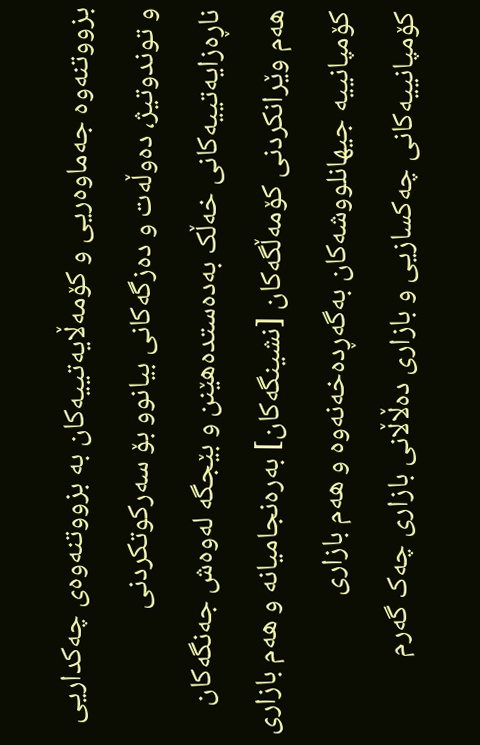بزووتنەوە جەماوەریی و کۆمەڵایەتییەکان بە بزووتنەوەی چەکداریی و توندوتیژ، دەوڵەت و دەزگەکانی بیانوو بۆ سەرکوتکردنی ناڕەزایەتییەکانی خەڵک بەدەستدەھێنن و بێجگە لەوەش جەنگەکان ھەم وێرانکردنی کۆمەڵگەکان [نشینگەکان] بەرەنجامیانە و ھەم بازاری کۆمپانییە جیھانلووشەکان بەگەڕدەخەنەوە و ھەم بازاری کۆمپانییەکانی چەکسازیی و بازاری دەڵاڵانی بازاری چەک گەرم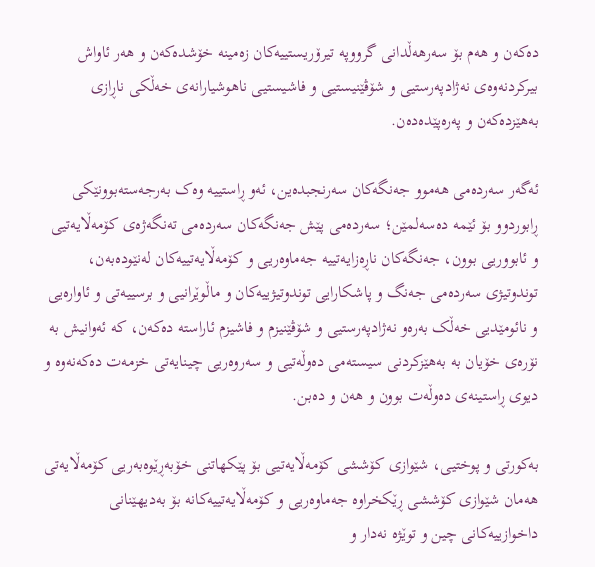دەکەن و ھەم بۆ سەرھەڵدانی گرووپە تیرۆریستییەکان زەمینە خۆشدەکەن و ھەر ئاواش بیرکردنەوەی نەژادپەرستیی و شۆڤێنیستیی و فاشیستیی ناھوشیارانەی خەڵکی ناڕازی بەھێزدەکەن و پەرەپێدەدەن.

ئەگەر سەردەمی ھەموو جەنگەکان سەرنجبدەین، ئەو ڕاستییە وەک بەرجەستەبوونێکی ڕابوردوو بۆ ئێمە دەسەلمێن؛ سەردەمی پێش جەنگەکان سەردەمی تەنگەژەی کۆمەڵایەتیی و ئابووریی بوون، جەنگەکان ناڕەزایەتییە جەماوەریی و کۆمەڵایەتییەکان لەنێودەبەن، توندوتیژی سەردەمی جەنگ و پاشکارایی توندوتیژییەکان و ماڵوێرانیی و برسییەتی و ئاوارەیی و نائومێدیی خەڵک بەرەو نەژادپەرستیی و شۆڤێنیزم و فاشیزم ئاراستە دەکەن، کە ئەوانیش بە نۆرەی خۆیان بە بەھێزکردنی سیستەمی دەوڵەتیی و سەروەریی چینایەتی خزمەت دەکەنەوە و دیوی ڕاستینەی دەوڵەت بوون و هەن و دەبن.

بەکورتی و پوختیی، شێوازی کۆششی کۆمەڵایەتیی بۆ پێکھاتنی خۆبەڕێوەبەریی کۆمەڵایەتی ھەمان شێوازی کۆششی ڕێکخراوە جەماوەریی و کۆمەڵایەتییەکانە بۆ بەدیھێنانی داخوازییەکانی چین و توێژە نەدار و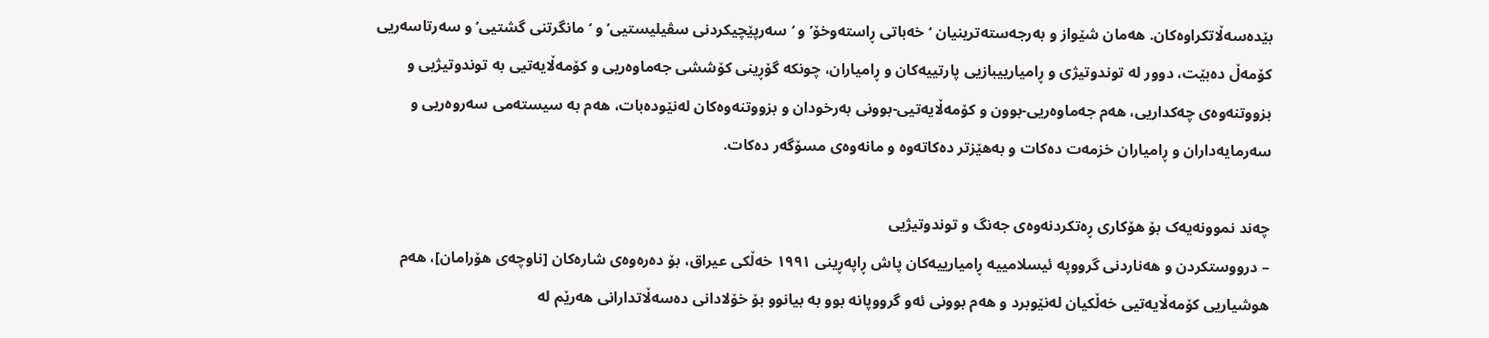بێدەسەڵاتکراوەکان. ھەمان شێواز و بەرجەستەترینیان ‘خەباتی ڕاستەوخۆ’ و ‘سەرپێچیکردنی سڤیلیستیی’ و ‘مانگرتنی گشتیی’ و سەرتاسەریی کۆمەڵ دەبێت، دوور لە توندوتیژی و ڕامیارییبازیی پارتییەکان و ڕامیاران، چونکە گۆڕینی کۆششی جەماوەریی و کۆمەڵایەتیی بە توندوتیژیی و بزووتنەوەی چەکداریی، ھەم جەماوەریی-بوون و کۆمەڵایەتیی-بوونی بەرخودان و بزووتنەوەکان لەنێودەبات، ھەم بە سیستەمی سەروەریی و سەرمایەداران و ڕامیاران خزمەت دەکات و بەھێزتر دەکاتەوە و مانەوەی مسۆگەر دەکات.

چەند نموونەیەک بۆ ھۆکاری ڕەتکردنەوەی جەنگ و توندوتیژیی
– درووستکردن و ھەناردنی گرووپە ئیسلامییە ڕامیارییەکان پاش ڕاپەڕینی ١٩٩١ خەڵکی عیراق، بۆ دەرەوەی شارەکان [ناوچەی ھۆرامان]، ھەم ھوشیاریی کۆمەڵایەتیی خەڵکیان لەنێوبرد و ھەم بوونی ئەو گرووپانە بوو بە بیانوو بۆ خۆلادانی دەسەڵاتدارانی ھەرێم لە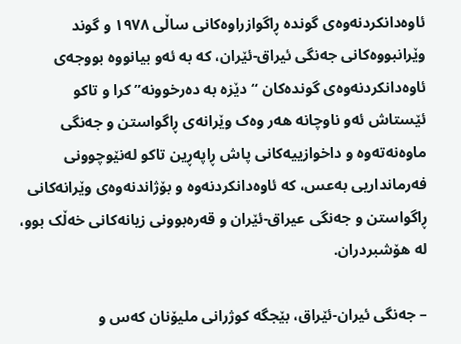ئاوەدانکردنەوەی گوندە ڕاگوازراوەکانی ساڵی ١٩٧٨ و گوند وێرانبووەکانی جەنگی ئیراق-ئێران، کە بە ئەو بیانووە بووجەی ئاوەدانکردنەوەی گوندەکان “دێزە بە دەرخوونە” کرا و تاکو ئێستاش ئەو ناوچانە ھەر وەک وێرانەی ڕاگواستن و جەنگی ماوەنەتەوە و داخوازییەکانی پاش ڕاپەڕین تاکو لەنێوچوونی فەرمانداریی بەعس، کە ئاوەدانکردنەوە و بۆژاندنەوەی وێرانەکانی ڕاگواستن و جەنگی عیراق-ئێران و قەرەبوونی زیانەکانی خەڵک بوو، لە ھۆشبردران.

– جەنگی ئیران-ئێراق، بێجگە کوژرانی ملیۆنان کەس و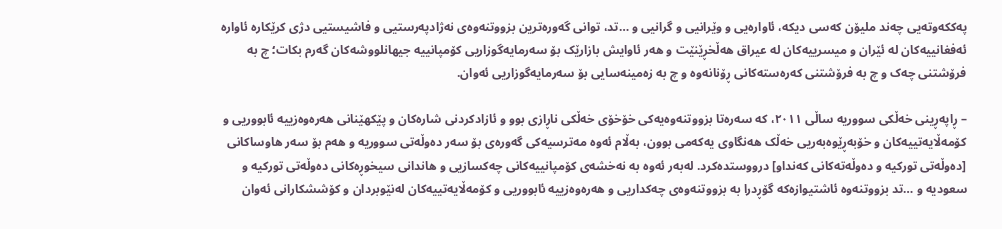پەککەوتەیی چەند ملیۆن کەسی دیکە، ئاوارەیی و وێرانیی و گرانیی و …تد، توانی گەورەترین بزووتنەوەی نەژادپەرستیی و فاشیستیی دژی کرێکارە ئاوارە ئەفغانییەکان لە ئێران و میسرییەکان لە عیراق ھەڵخڕێنێت و ھەر ئاوایش بازارێک بۆ سەرمایەگوزاریی کۆمپانییە جیھانلووشەکان گەرم بکات؛ چ بە فرۆشتنی چەک و چ بە فرۆشتنی کەرەستەکانی ڕۆنانەوە و چ بە زەمینەسایی بۆ سەرمایەگوزاریی ئەوان.

– ڕاپەڕینی خەڵکی سووریە ساڵی ٢٠١١، کە سەرەتا بزووتنەوەیەکی خۆخۆی خەڵکی ناڕازی بوو و ئازادکردنی شارەکان و پێکھێنانی ھەرەوەزییە ئابووریی و کۆمەڵایەتییەکان و خۆبەڕێوەبەریی خەڵک ھەنگاوی یەکەمی بوون، بەڵام ئەوە مەترسیەکی گەورەی بۆ سەر دەوڵەتی سووریە و ھەم بۆ سەر ھاوساکانی [دەوڵەتی تورکیە و دەوڵەتەکانی کەنداو] درووستدەکرد. لەبەر ئەوە بە نەخشەی کۆمپانییەکانی چەکسازیی و ھاندانی سیخوڕەکانی دەوڵەتی تورکیە و سعودیە و …تد بزووتنەوە ئاشتیوازەکە گۆڕدرا بە بزووتنەوەی چەکداریی و ھەرەوەزییە ئابووریی و کۆمەڵایەتییەکان لەنێوبردان و کۆششکارانی ئەوان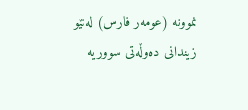نموونە (عومەر فارس) لەنێو زیندانی دەوڵەتی سووریە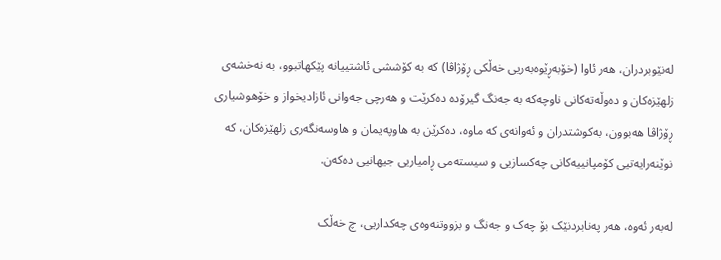لەنێوبردران، ھەر ئاوا (خۆبەڕێوەبەریی خەڵکی ڕۆژاڤا) کە بە کۆششی ئاشتییانە پێکھاتبوو، بە نەخشەی زلھێزەکان و دەوڵەتەکانی ناوچەکە بە جەنگ گیرۆدە دەکرێت و ھەرچی جەوانی ئازادیخواز و خۆھوشیاری ڕۆژاڤا ھەبوون، بەکوشتدران و ئەوانەی کە ماوە، دەکرێن بە ھاوپەیمان و ھاوسەنگەری زلھێزەکان، کە نوێنەرایەتیی کۆمپانییەکانی چەکسازیی و سیستەمی ڕامیاریی جیھانیی دەکەن.

لەبەر ئەوە، ھەر پەنابردنێک بۆ چەک و جەنگ و بزووتنەوەی چەکداریی، چ خەڵک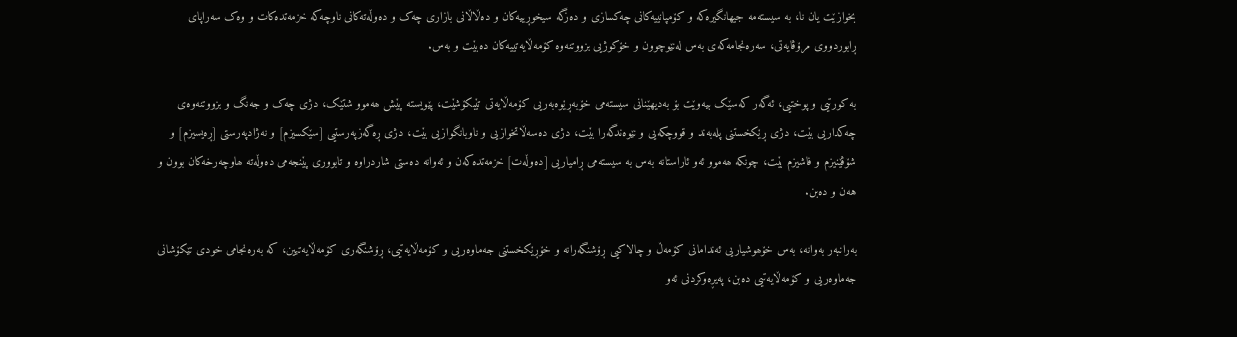بخوازێت یان نا، بە سیستەمە جیھانگیرەکە و کۆمپانییەکانی چەکسازی و دەزگە سیخوڕییەکان و دەڵاڵانی بازاری چەک و دەوڵەتەکانی ناوچەکە خزمەتدەکات و وەک سەراپای ڕابوردووی مرۆڤایەتی، سەرەنجامەکەی بەس لەنێوچوون و خۆکوژیی بزووتنەوە کۆمەڵایەتییەکان دەبێت و بەس.

بە کورتیی و پوختیی، ئەگەر کەسێک بیەوێت بۆ بەدیھێنانی سیستەمی خۆبەڕێوەبەریی کۆمەڵایەتی تێبکۆشێت، پێویستە پێش ھەموو شتێک، دژی چەک و جەنگ و بزووتنەوەی چەکداریی بێت، دژی ڕێکخستنی پلەبەند و قووچکەیی و نێوەندگەرا بێت، دژی دەسەڵاتخوازیی و ناوبانگوازیی بێت، دژی ڕەگەزپەرستیی [سێکسیزم] و نەژادپەرستی [ڕەیسیزم] و شۆڤێنیزم و فاشیزم بێت، چونکە ھەموو ئەو ئاراستانە بەس بە سیستەمی ڕامیاریی [دەوڵەت] خزمەتدەکەن و ئەوانە دەستی شاردراوە و تابووری پێنجەمی دەوڵەتە ھاوچەرخەکان بوون و هەن و دەبن.

بەرانبەر بەوانە، بەس خۆھوشیاریی ئەندامانی کۆمەڵ و چالاکیی ڕۆشنگەرانە و خۆڕێکخستنی جەماوەریی و کۆمەڵایەتیی، ڕۆشنگەری کۆمەڵایەتیین، کە بەرەنجامی خودی تێکۆشانی جەماوەریی و کۆمەڵایەتیی دەبن، پەیڕەوکردنی ئەو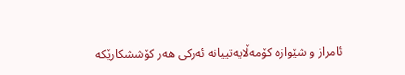ئامراز و شێوازە کۆمەڵایەتییانە ئەرکی ھەر کۆششکارێکە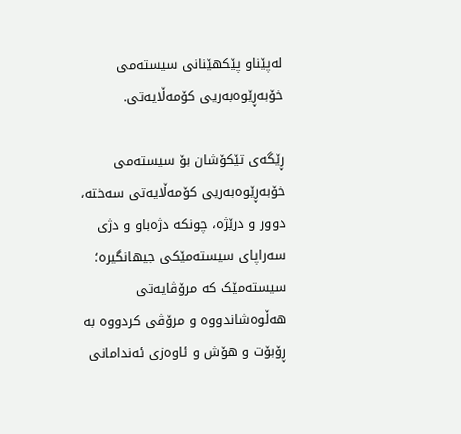لەپێناو پێکھێنانی سیستەمی خۆبەڕێوەبەریی کۆمەڵایەتی.

ڕێگەی تێکۆشان بۆ سیستەمی خۆبەڕێوەبەریی کۆمەڵایەتی سەختە، دوور و درێژە، چونکە دژەباو و دژی سەراپای سیستەمێکی جیھانگیرە؛ سیستەمێک کە مرۆڤایەتی ھەڵوەشاندووە و مرۆڤی کردووە بە ڕۆبۆت و ھۆش و ئاوەزی ئەندامانی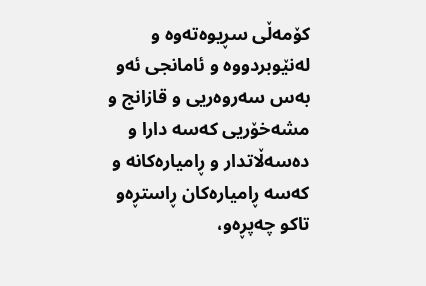کۆمەڵی سڕیوەتەوە و لەنێوبردووە و ئامانجی ئەو بەس سەروەریی و قازانج و مشەخۆریی کەسە دارا و دەسەڵاتدار و ڕامیارەکانە و کەسە ڕامیارەکان ڕاستڕەو تاکو چەپڕەو،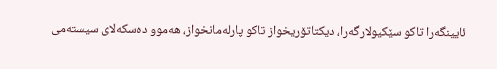ئایینگەرا تاکو سێکیولارگەرا، دیکتاتۆریخواز تاکو پارلەمانخواز، ھەموو دەسکەلای سیستەمی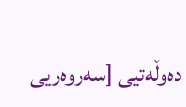دەوڵەتیی [سەروەریی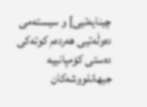چینایەتیی] و سیستەمی دەوڵەتیی ھەردەم کوتەکی دەستی کۆمپانییە جیھانلووشەکان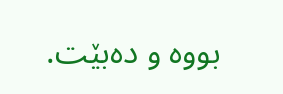بووە و دەبێت.